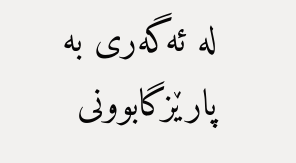له‌ ئه‌گه‌ری به‌ پارێزگابوونی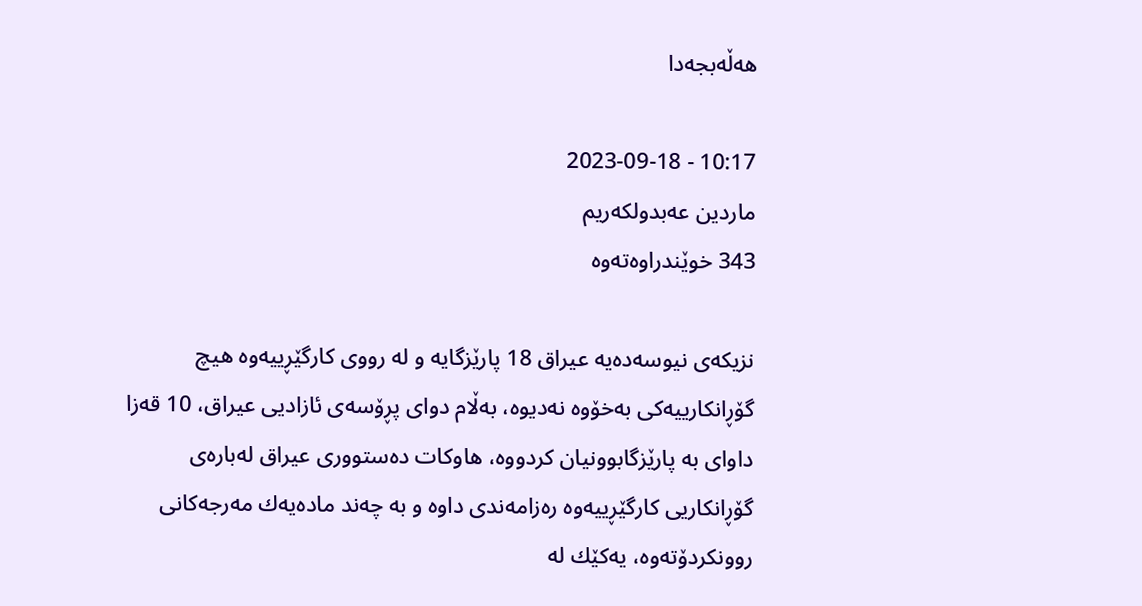هه‌ڵه‌بجه‌دا

10:17 - 2023-09-18
ماردین عه‌بدولكه‌ریم
343 خوێندراوەتەوە

نزیكه‌ی نیوسه‌ده‌یه‌ عیراق 18 پارێزگایه‌ و له‌ رووی كارگێڕییه‌وه‌ هیچ گۆڕانكارییه‌كی به‌خۆوه‌ نه‌دیوه‌، به‌ڵام دوای پڕۆسه‌ی ئازادیی عیراق، 10 قه‌زا داوای به‌ پارێزگابوونیان كردووه‌، هاوكات ده‌ستووری عیراق له‌باره‌ی گۆڕانكاریی كارگێڕییه‌وه‌ ره‌زامه‌ندی داوه‌ و به‌ چه‌ند ماده‌یه‌ك مه‌رجه‌كانی روونكردۆته‌وه‌، یه‌كێك له‌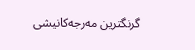گرنگترین مه‌رجه‌كانیشی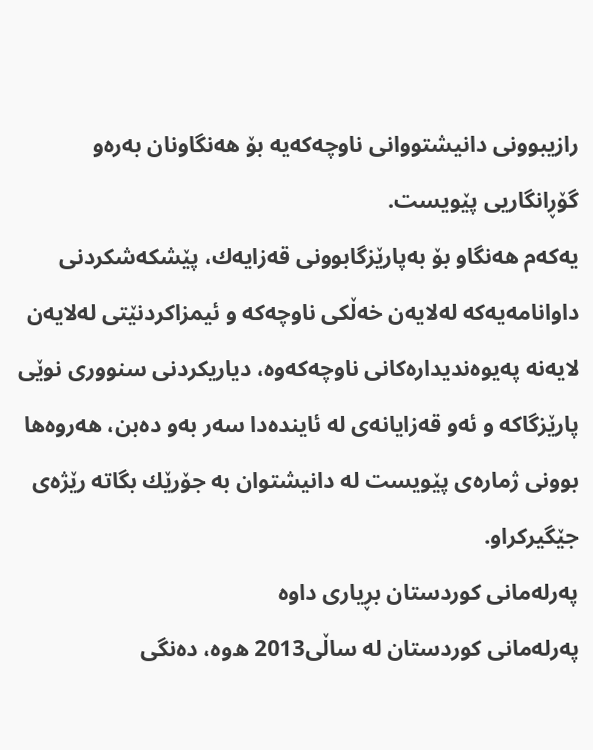رازیبوونی دانیشتووانی ناوچه‌كه‌یه‌ بۆ هه‌نگاونان به‌ره‌و گۆڕانگاریی پێویست.
یه‌كه‌م هه‌نگاو بۆ به‌پارێزگابوونی قه‌زایه‌ك، پێشكه‌شكردنی داوانامه‌یه‌كه‌ له‌لایه‌ن خه‌ڵكی ناوچه‌كه‌ و ئیمزاكردنێتی له‌لایه‌ن لایه‌نه‌ په‌یوه‌ندیداره‌كانی ناوچه‌كه‌وه‌، دیاریكردنی سنووری نوێی پارێزگاكه‌ و ئه‌و قه‌زایانه‌ی له‌ ئاینده‌دا سه‌ر به‌و ده‌بن، هه‌روه‌ها بوونی ژماره‌ی پێویست له‌ دانیشتوان به‌ جۆرێك بگاته‌ رێژه‌ی جێگیركراو.
په‌رله‌مانی كوردستان بڕیاری داوه‌
په‌رله‌مانی كوردستان له‌ ساڵی2013 ه‌وه‌، ده‌نگی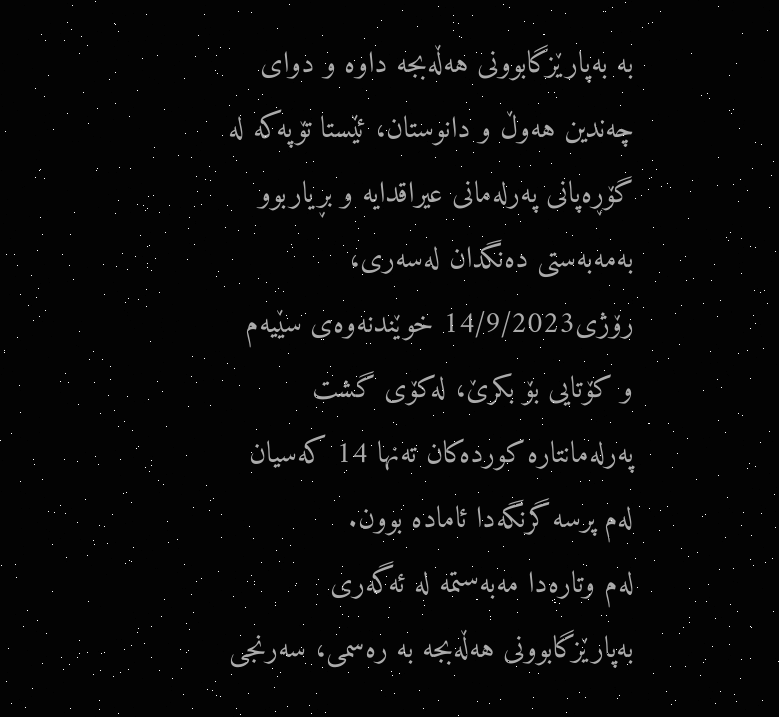به‌ به‌پارێزگابوونی هه‌ڵه‌بجه‌ داوه‌ و دوای چه‌ندین هه‌وڵ و دانوستان، ئێستا تۆپه‌كه‌ له‌ گۆڕه‌پانی په‌رله‌مانی عیراقدایه‌ و بڕیاربوو به‌مه‌به‌ستی ده‌نگدان له‌سه‌ری، رۆژی14/9/2023 خوێندنه‌وه‌ی سێیه‌م و كۆتایی بۆ بكرێ‌، له‌كۆی گشت په‌رله‌مانتاره‌ كورده‌كان ته‌نها 14 كه‌سیان له‌م پرسه‌ گرنگه‌دا ئاماده‌ بوون.
له‌م وتاره‌دا مه‌به‌ستمه‌ له‌ ئه‌گه‌ری به‌پارێزگابوونی هه‌ڵه‌بجه‌ به‌ ره‌سمی، سه‌رنجی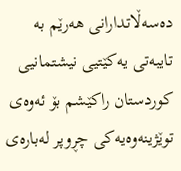ده‌سه‌ڵاتدارانی هه‌رێم به‌ تایبه‌تی یه‌كێتیی نیشتمانیی كوردستان راكێشم بۆ ئه‌وه‌ی توێژینه‌وه‌یه‌كی چڕوپر له‌باره‌ی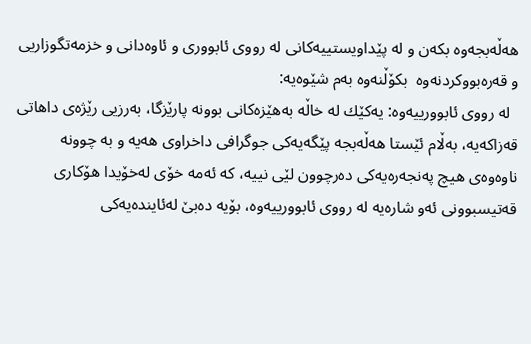هه‌ڵه‌بجه‌وه‌ بكه‌ن و له‌ پێداویستییه‌كانی له‌ رووی ئابووری و ئاوه‌دانی و خزمه‌تگوزاریی و قه‌ره‌بووكردنه‌وه‌  بكۆڵنه‌وه‌ به‌م شێوه‌یه‌:
  له‌ رووی ئابوورییه‌وه‌: یه‌كێك له‌ خاڵه‌ به‌هێزه‌كانی بوونه‌ پارێزگا، به‌رزیی رێژه‌ی داهاتی قه‌زاكه‌یه‌، به‌ڵام ئێستا هه‌ڵه‌بجه‌ پێگه‌یه‌كی جوگرافی داخراوی هه‌یه‌ و به‌ چوونه‌ ناوه‌وه‌ی هیچ په‌نجه‌ره‌یه‌كی ده‌رچوون لێی نییه‌، كه‌ ئه‌مه‌ خۆی له‌خۆیدا هۆكاری قه‌تیسبوونی ئه‌و شاره‌یه‌ له‌ رووی ئابوورییه‌وه‌، بۆیه‌ ده‌بێ‌ له‌ئاینده‌یه‌كی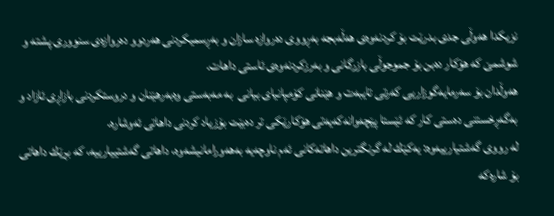نزیكدا هه‌وڵی جدی بدرێت بۆ كردنه‌وه‌ی هه‌ڵه‌بجه‌ به‌ڕووی دەروازە سازان و بەڕ‌سمیكردنی هه‌ردوو دەروازەی سنووری پشته‌ و شوشمێ‌ كه‌ هۆكار ده‌بن بۆ جموجوڵی بازرگانی و به‌رزكردنه‌وه‌ی ئاستی داهات.
هه‌وڵدان بۆ سه‌رمایه‌گوزاریی كه‌رتی تایبه‌ت و هێنانی كۆمپانیای بیانی  به‌ مه‌به‌ستی وه‌به‌رهێنان و دروستكردنی بازاڕی ئازاد و به‌گه‌ڕخستنی ده‌ستی كار كه‌ ئێستا پێچه‌وانه‌كه‌یه‌تی هۆكارێكی تر ده‌بێت بۆزیاد كردنی داهاتی ئه‌وشاره‌.
له‌ رووی گه‌شتیارییه‌وه‌: یه‌كێك له‌ گرنگترین داهاته‌كانی ئه‌م ناوچه‌یه‌ به‌هه‌ورامانیشه‌وه‌، داهاتی گه‌شتییارییه‌، كه‌ بڕێك داهاتی بۆ شاره‌كه‌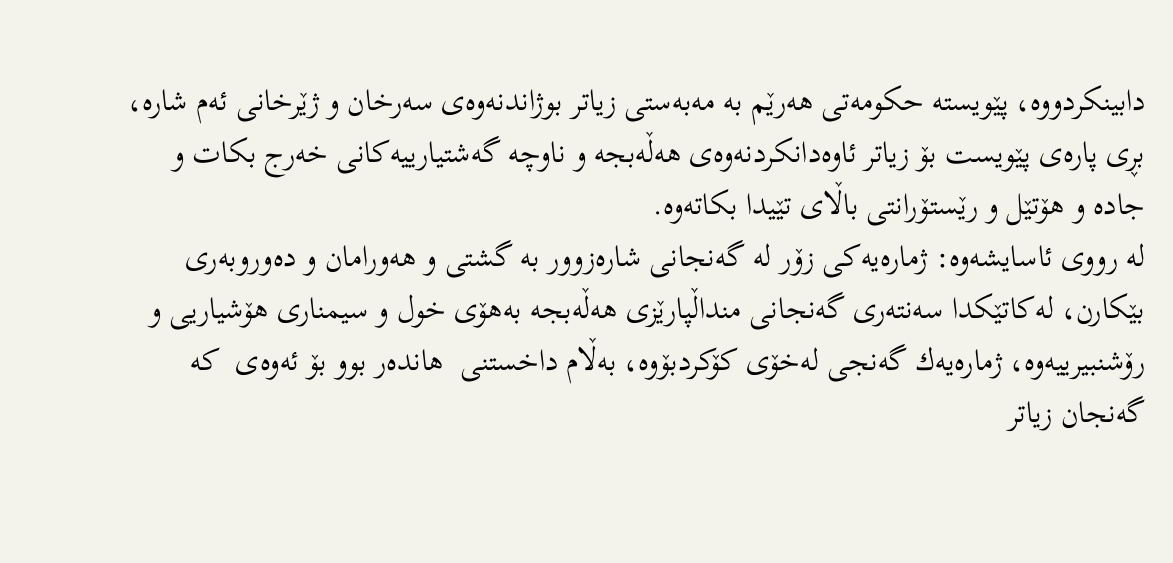دابینكردووه‌، پێویسته‌ حكومه‌تی هه‌رێم به‌ مه‌به‌ستی زیاتر بوژاندنه‌وه‌ی سه‌رخان و ژێرخانی ئه‌م شاره‌، بڕی پاره‌ی پێویست بۆ زیاتر ئاوه‌دانكردنه‌وه‌ی هه‌ڵه‌بجه‌ و ناوچه‌ گه‌شتیارییه‌كانی خه‌رج بكات و جاده‌ و هۆتێل و رێستۆرانتی باڵای تێیدا بكاته‌وه‌.
له‌ رووی ئاسایشه‌وه‌: ژماره‌یه‌كی زۆر له‌ گه‌نجانی شاره‌زوور به‌ گشتی و هه‌ورامان و ده‌وروبه‌ری بێكارن، له‌كاتێكدا سه‌نته‌ری گه‌نجانی منداڵپارێزی هه‌ڵه‌بجه‌ به‌هۆی خول و سیمناری هۆشیاریی و رۆشنبیرییه‌وه‌، ژماره‌یه‌ك گه‌نجی له‌خۆی كۆكردبۆوه‌، به‌ڵام داخستنی  هانده‌ر بوو بۆ ئه‌وه‌ی  كه‌ گه‌نجان زیاتر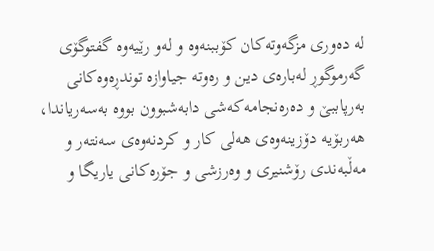له‌ ده‌وری مزگه‌وته‌كان كۆببنه‌وه‌ و له‌و رێیه‌وه‌ گفتوگۆی گه‌رموگوڕ له‌باره‌ی دین و ره‌وته‌ جیاوازه‌ توندڕه‌وه‌كانی به‌رپاببێ‌ و ده‌ره‌نجامه‌كه‌شی دابه‌شبوون بووه‌ به‌سه‌ریاندا، هه‌ربۆیه‌ دۆزینه‌وه‌ی هه‌لی كار و كردنه‌وه‌ی سه‌نته‌ر و مه‌ڵبه‌ندی رۆشنیری و وه‌رزشی و جۆره‌كانی یاریگا و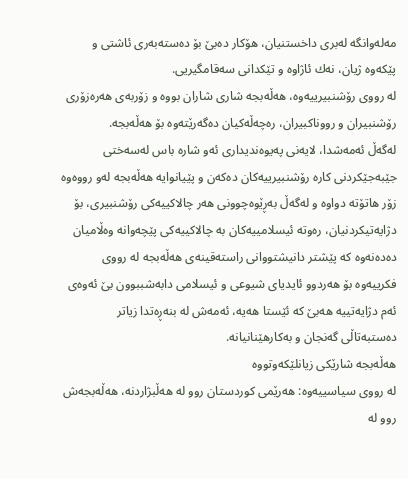مه‌له‌وانگه‌ له‌بری داخستنیان، هۆكار ده‌بێ بۆ ده‌سته‌به‌ری ئاشتی و پێكه‌وه‌ ژیان، نه‌ك ئاژاوه‌ و تێكدانی سه‌قامگیریی.
له‌ رووی رۆشنبیرییه‌وه‌، هه‌ڵه‌بجه‌ شاری شاران بووه‌ و زۆربه‌ی هه‌ره‌زۆری رۆشنبیران و رووناكبیران، ره‌چه‌ڵه‌كیان ده‌گه‌رێته‌وه‌ بۆ هه‌ڵه‌بجه‌.
له‌گه‌ڵ ئه‌مه‌شدا، لایه‌نی په‌یوه‌ندیداری ئه‌و شاره‌ باس له‌سه‌ختی جێبه‌جێكردنی كاره‌ رۆشنبیرییه‌كان ده‌كه‌ن و پێیانوایه‌ هه‌ڵه‌بجه‌ له‌و رووه‌وه‌ زۆر هاتۆته‌ دواوه‌ و له‌گه‌ڵ به‌ڕێوه‌چوونی هه‌ر چالاكییه‌كی رۆشنبیری، بۆ دژایه‌تیكردنیان، ره‌وته‌ ئیسلامییه‌كان به‌ چالاكییه‌كی پێچه‌وانه‌ وه‌ڵامیان ده‌ده‌نه‌وه‌ كه‌ پێشتر دانیشتووانی راسته‌قینه‌ی هه‌ڵه‌بجه‌ له‌ رووی فكرییه‌وه‌ بۆ هه‌ردوو ئایدیای شیوعی و ئیسلامی دابه‌شببوون بێ ئه‌وه‌ی ئه‌م دژایه‌تییه‌ هه‌بێ‌ كه‌ ئێستا هه‌یه‌، ئه‌مه‌ش له‌ بنه‌ڕه‌تدا زیاتر ده‌ستبه‌تاڵی گه‌نجان و به‌كارهێنانیانه‌.
هه‌ڵه‌بجه‌ شارێكی زیانلێكه‌وتووه‌
له‌ رووی سیاسییه‌وه‌: هه‌رێمی كوردستان روو له‌ هه‌ڵبژاردنه‌، هه‌ڵه‌بجه‌ش روو له‌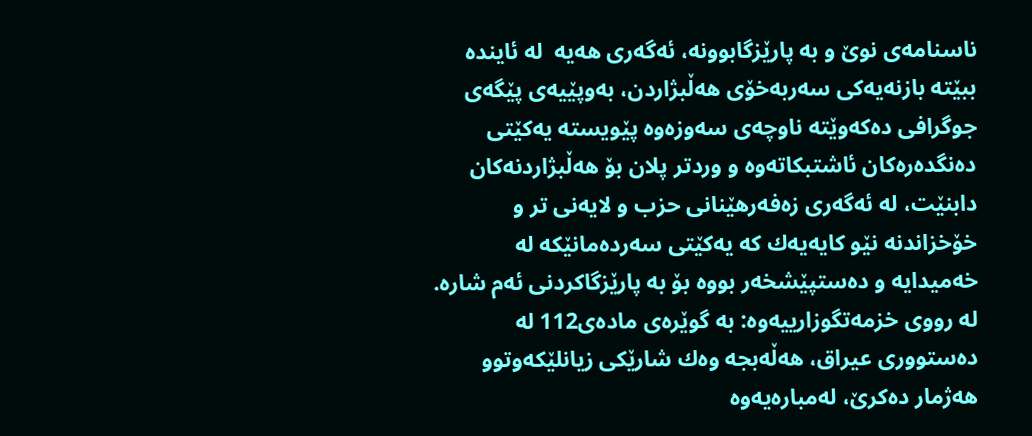ناسنامه‌ی نوێ‌ و به‌ پارێزگابوونه‌، ئه‌گه‌ری هه‌یه‌  لە ئایندە ببێته‌ بازنه‌یه‌كی سه‌ربه‌خۆی هه‌ڵبژاردن، به‌وپێیه‌ی پێگه‌ی جوگرافی ده‌كه‌وێته‌ ناوچه‌ی سه‌وزه‌وه‌ پێویسته‌ یه‌كێتی ده‌نگده‌ره‌كان ئاشتبكاته‌وه‌ و وردتر پلان بۆ هه‌ڵبژاردنه‌كان دابنێت، له‌ ئه‌گه‌ری زه‌فه‌رهێنانی حزب و لایه‌نی تر و خۆخزاندنه‌ نێو كایه‌یه‌ك كه‌ یه‌كێتی سه‌رده‌مانێكه‌ له‌ خه‌میدایه‌ و ده‌ستپێشخه‌ر بووه‌ بۆ به‌ پارێزگاكردنی ئه‌م شاره‌.
له‌ رووی خزمه‌تگوزارییه‌وه‌: به‌ گوێره‌ی ماده‌ی112 له‌ ده‌ستووری عیراق، هه‌ڵه‌بجه‌ وه‌ك شارێكی زیانلێكه‌وتوو هه‌ژمار ده‌كرێ‌، له‌مباره‌یه‌وه‌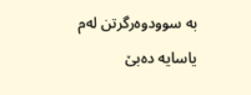به‌ سوودوه‌رگرتن له‌م یاسایه‌ ده‌بێ‌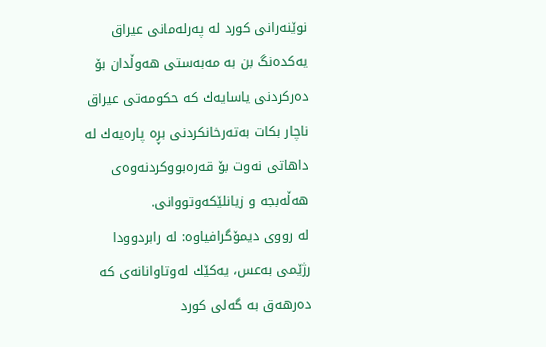نوێنه‌رانی كورد له‌ په‌رله‌مانی عیراق یه‌كده‌نگ بن به‌ مه‌به‌ستی هه‌وڵدان بۆ ده‌ركردنی یاسایه‌ك كه‌ حكومه‌تی عیراق ناچار بكات به‌ته‌رخانكردنی بڕه‌ پاره‌یه‌ك له‌ داهاتی نه‌وت بۆ قه‌ره‌بووكردنه‌وه‌ی هه‌ڵه‌بجه‌ و زیانلێكه‌وتووانی.
له‌ رووی دیمۆگرافیاوه‌: له‌ رابردوودا رژێمی به‌عس، یه‌كێك له‌وتاوانانه‌ی كه‌ ده‌رهه‌ق به‌ گه‌لی كورد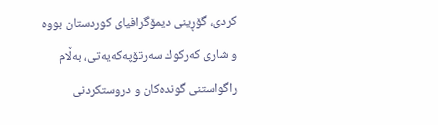كردی، گۆڕینی دیمۆگرافیای كوردستان بووه‌ و شاری كه‌ركوك سه‌رتۆپه‌كه‌یه‌تی، به‌ڵام راگواستنی گونده‌كان و دروستكردنی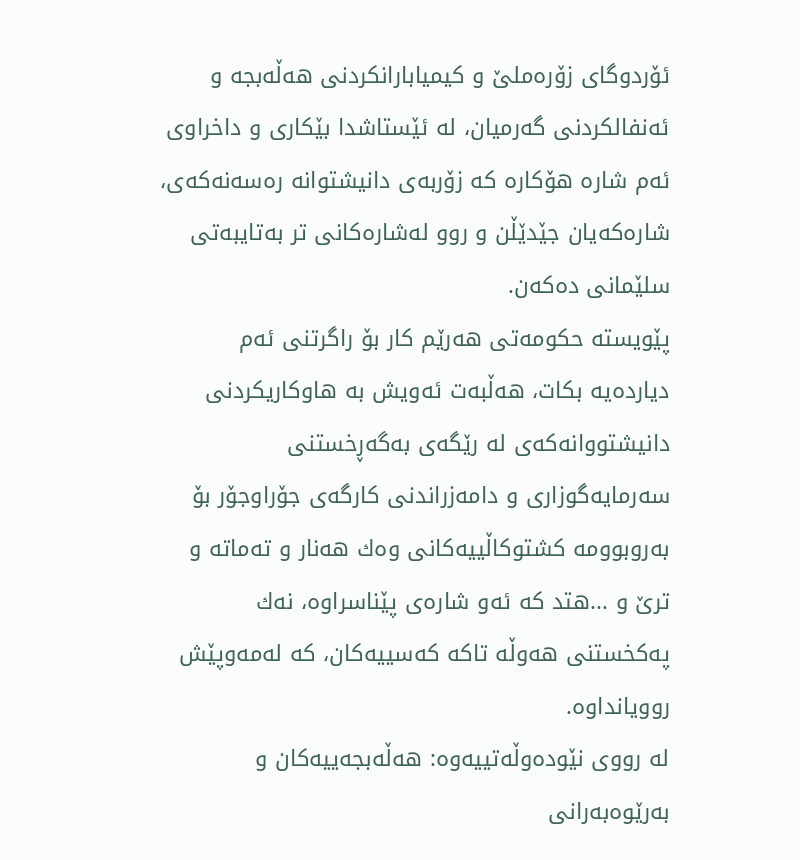ئۆردوگای زۆره‌ملێ‌ و كیمیابارانكردنی هه‌ڵه‌بجه‌ و ئەنفالکردنی گه‌رمیان، له‌ ئێستاشدا بێكاری و داخراوی ئه‌م شاره‌ هۆكاره‌ كه‌ زۆربه‌ی دانیشتوانه‌ ره‌سه‌نه‌كه‌ی، شاره‌كه‌یان جێدێڵن و روو له‌شاره‌كانی تر به‌تایبه‌تی سلێمانی ده‌كه‌ن.                                                             پێویسته‌ حكومه‌تی هه‌رێم كار بۆ راگرتنی ئه‌م دیارده‌یه‌ بكات، هه‌ڵبه‌ت ئه‌ویش به‌ هاوكاریكردنی دانیشتووانه‌كه‌ی له‌ رێگه‌ی به‌گه‌ڕخستنی سه‌رمایه‌گوزاری و دامه‌زراندنی كارگه‌ی جۆراوجۆر بۆ  به‌روبوومه‌ كشتوكاڵییه‌كانی وه‌ك هه‌نار و ته‌ماته‌ و ترێ‌ و ...هتد كه‌ ئه‌و شاره‌ی پێناسراوه‌، نه‌ك په‌كخستنی هه‌وڵه‌ تاكه‌ كه‌سییه‌كان، كه‌ له‌مه‌وپێش روویانداوه‌.
له‌ رووی نێوده‌وڵه‌تییه‌وه‌: هه‌ڵه‌بجه‌ییه‌كان و به‌رێوه‌به‌رانی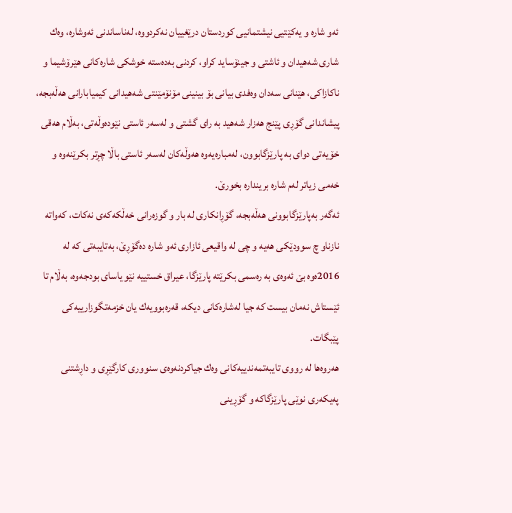ئه‌و شاره‌ و یه‌كێتیی نیشتمانیی كوردستان درێغییان نه‌كردووه‌، له‌ناساندنی ئه‌وشاره‌، وه‌ك شاری شه‌هیدان و ئاشتی و جینۆساید كراو، كردنی به‌ده‌سته‌ خوشكی شاره‌كانی هێرۆشیما و ناكازاكی، هێنانی سه‌دان وەفدی بیانی بۆ بینینی مۆنۆمێنتی شه‌هیدانی كیمیابارانی هه‌ڵه‌بجه‌، پیشاندانی گۆڕی پێنج هه‌زار شه‌هید به‌ رای گشتی و له‌سه‌ر ئاستی نێوده‌وڵه‌تی، به‌ڵام هه‌قی خۆیه‌تی دوای به‌ پارێزگابوون، له‌مباره‌یه‌وه‌ هه‌وڵه‌كان له‌سه‌ر ئاستی باڵا چڕتر بكرێنه‌وه‌ و خه‌می زیاتر له‌م شاره‌ برینداره‌ بخورێ‌.
ئه‌گه‌ر به‌پارێزگابوونی هه‌ڵه‌بجه‌، گۆڕانكاری له‌ بار و گوزه‌رانی خه‌ڵكه‌كه‌ی نه‌كات، كه‌واته‌ نازناو چ سوودێكی هه‌یه‌ و چی له‌ واقیعی ئازاری ئه‌و شاره‌ ده‌گۆڕێ‌، به‌تایبه‌تی كه‌ له‌ 2016ه‌وه‌ بێ‌ ئه‌وه‌ی به‌ ره‌سمی بكرێته‌ پارێزگا، عیراق خستییه‌ نێو یاسای بودجه‌وه‌، به‌ڵام تا ئێستاش نه‌مان بیست كه‌ جیا له‌شاره‌كانی دیكه‌، قه‌ره‌بوویه‌ك یان خزمه‌تگوزارییه‌كی پێبگات.
هه‌روه‌ها له‌ رووی تایبه‌تمه‌ندییه‌كانی وه‌ك جیاكردنه‌وه‌ی سنووری كارگێڕی و داڕشتنی په‌یكه‌ری نوێی پارێزگاكه‌ و گۆڕینی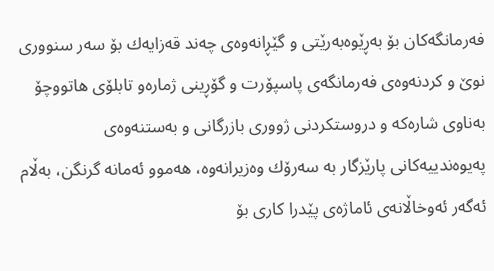فه‌رمانگه‌كان بۆ به‌ڕێوه‌به‌رێتی و گێڕانه‌وه‌ی چه‌ند قه‌زایه‌ك بۆ سه‌ر سنووری نوێ و كردنه‌وه‌ی فه‌رمانگه‌ی پاسپۆرت و گۆڕینی ژماره‌و تابلۆی هاتووچۆ به‌ناوی شاره‌كه‌ و دروستكردنی ژووری بازرگانی و به‌ستنه‌وه‌ی په‌یوه‌ندییه‌كانی پارێزگار به‌ سه‌رۆك وه‌زیرانه‌وه‌، هه‌موو ئه‌مانه‌ گرنگن، به‌ڵام ئەگه‌ر ئه‌وخاڵانه‌ی ئاماژه‌ی پێدرا كاری بۆ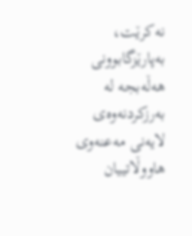نه‌كرێت، به‌پارێزگابوونی هه‌ڵه‌بجه‌ له‌ به‌رزكردنه‌وه‌ی لایه‌نی مه‌عنه‌وی هاووڵاتییان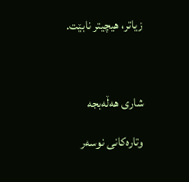زیاتر، هیچیتر نابێت.



شاری هەڵەبجە

وتارەکانی نوسەر